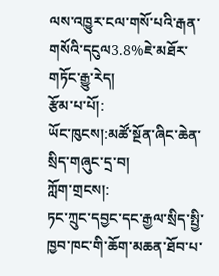ལས་འཁྱུར་ངལ་གསོ་པའི་རྒན་གསོའི་དངུལ3.8%ཇེ་མཐོར་གཏོང་རྒྱུ་རེད།
རྩོམ་པ་པོ།:
ཡོང་ཁུངས།:མཚོ་སྔོན་ཞིང་ཆེན་སྲིད་གཞུང་དྲ་བ།
ཀློག་གྲངས།:
ཏང་ཀྲུང་དབྱང་དང་རྒྱལ་སྲིད་སྤྱི་ཁྱབ་ཁང་གི་ཆོག་མཆན་ཐོབ་པ་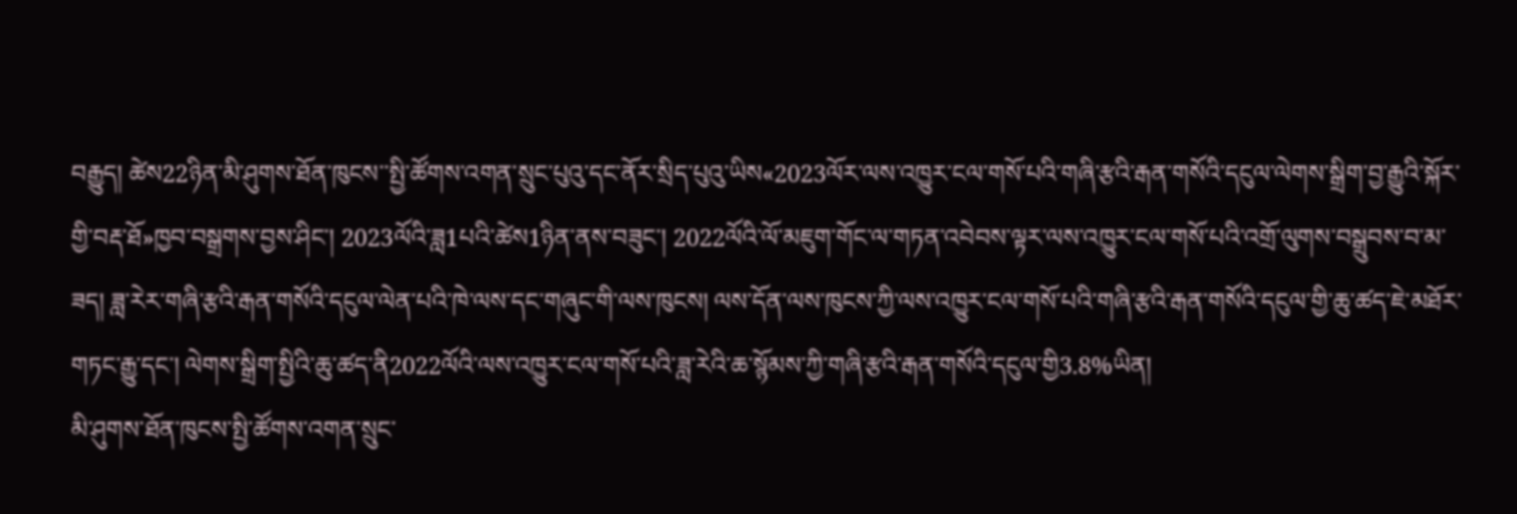བརྒྱུད། ཚེས22ཉིན་མི་ཤུགས་ཐོན་ཁུངས་་སྤྱི་ཚོགས་འགན་སྲུང་པུའུ་དང་ནོར་སྲིད་པུའུ་ཡིས«2023ལོར་ལས་འཁྱུར་ངལ་གསོ་པའི་གཞི་རྩའི་རྒན་གསོའི་དངུལ་ལེགས་སྒྲིག་བྱ་རྒྱུའི་སྐོར་གྱི་བརྡ་ཐོ»ཁྱབ་བསྒྲགས་བྱས་ཤིང་། 2023ལོའི་ཟླ1པའི་ཚེས1ཉིན་ནས་བཟུང་། 2022ལོའི་ལོ་མཇུག་གོང་ལ་གཏན་འབེབས་ལྟར་ལས་འཁྱུར་ངལ་གསོ་པའི་འགྲོ་ལུགས་བསྒྲུབས་བ་མ་ཟད། ཟླ་རེར་གཞི་རྩའི་རྒན་གསོའི་དངུལ་ལེན་པའི་ཁེ་ལས་དང་གཞུང་གི་ལས་ཁུངས། ལས་དོན་ལས་ཁུངས་ཀྱི་ལས་འཁྱུར་ངལ་གསོ་པའི་གཞི་རྩའི་རྒན་གསོའི་དངུལ་གྱི་ཆུ་ཚད་ཇེ་མཐོར་གཏང་རྒྱུ་དང་། ལེགས་སྒྲིག་སྤྱིའི་ཆུ་ཚད་ནི2022ལོའི་ལས་འཁྱུར་ངལ་གསོ་པའི་ཟླ་རེའི་ཆ་སྙོམས་ཀྱི་གཞི་རྩའི་རྒན་གསོའི་དངུལ་གྱི3.8%ཡིན།
མི་ཤུགས་ཐོན་ཁུངས་སྤྱི་ཚོགས་འགན་སྲུང་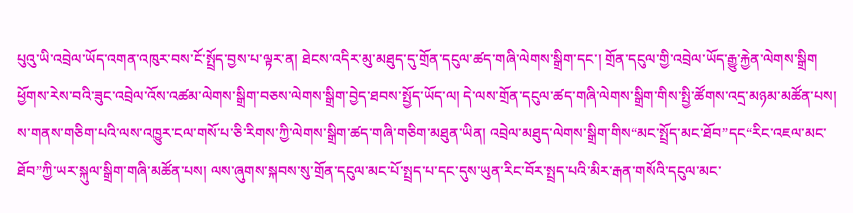པུའུ་ཡི་འབྲེལ་ཡོད་འགན་འཁུར་བས་ངོ་སྤྲོད་བྱས་པ་ལྟར་ན། ཐེངས་འདིར་མུ་མཐུད་དུ་གྲོན་དངུལ་ཚད་གཞི་ལེགས་སྒྲིག་དང་། གྲོན་དངུལ་གྱི་འབྲེལ་ཡོད་རྒྱུ་རྐྱེན་ལེགས་སྒྲིག ཕྱོགས་རེས་བའི་ཟུང་འབྲེལ་འོས་འཚམ་ལེགས་སྒྲིག་བཅས་ལེགས་སྒྲིག་བྱེད་ཐབས་སྤྱོད་ཡོད་ལ། དེ་ལས་གྲོན་དངུལ་ཚད་གཞི་ལེགས་སྒྲིག་གིས་སྤྱི་ཚོགས་འདྲ་མཉམ་མཚོན་པས། ས་གནས་གཅིག་པའི་ལས་འཁྱུར་ངལ་གསོ་པ་ཅི་རིགས་ཀྱི་ལེགས་སྒྲིག་ཚད་གཞི་གཅིག་མཐུན་ཡིན། འབྲེལ་མཐུད་ལེགས་སྒྲིག་གིས“མང་སྤྲོད་མང་ཐོབ”དང“རིང་འཇལ་མང་ཐོབ”ཀྱི་ཡར་སྐུལ་སྒྲིག་གཞི་མཚོན་པས། ལས་ཞུགས་སྐབས་སུ་གྲོན་དངུལ་མང་པོ་སྤྲད་པ་དང་དུས་ཡུན་རིང་བོར་སྤྲད་པའི་མིར་རྒན་གསོའི་དངུལ་མང་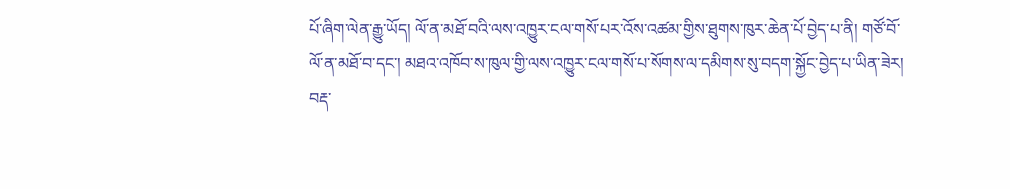པོ་ཞིག་ལེན་རྒྱུ་ཡོད། ལོ་ན་མཐོ་བའི་ལས་འཁྱུར་ངལ་གསོ་པར་འོས་འཚམ་གྱིས་ཐུགས་ཁུར་ཆེན་པོ་བྱེད་པ་ནི། གཙོ་བོ་ལོ་ན་མཐོ་བ་དང་། མཐའ་འཁོབ་ས་ཁུལ་གྱི་ལས་འཁྱུར་ངལ་གསོ་པ་སོགས་ལ་དམིགས་སུ་བདག་སྐྱོང་བྱེད་པ་ཡིན་ཟེར།
བརྡ་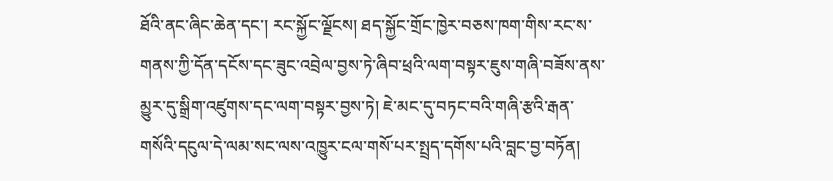ཐོའི་ནང་ཞིང་ཆེན་དང་། རང་སྐྱོང་ལྗོངས། ཐད་སྐྱོང་གྲོང་ཁྱེར་བཅས་ཁག་གིས་རང་ས་གནས་ཀྱི་དོན་དངོས་དང་ཟུང་འབྲེལ་བྱས་ཏེ་ཞིབ་ཕྲའི་ལག་བསྟར་ཇུས་གཞི་བཟོས་ནས་མྱུར་དུ་སྒྲིག་འཛུགས་དང་ལག་བསྟར་བྱས་ཏེ། ཇེ་མང་དུ་བཏང་བའི་གཞི་རྩའི་རྒན་གསོའི་དངུལ་དེ་ལམ་སང་ལས་འཁྱུར་ངལ་གསོ་པར་སྤྲད་དགོས་པའི་བླང་བྱ་བཏོན།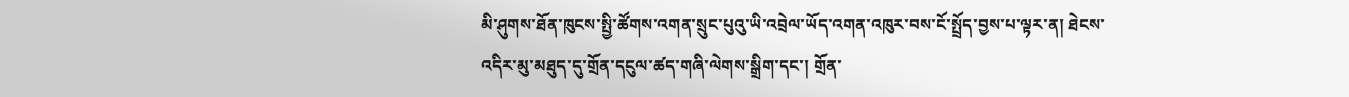མི་ཤུགས་ཐོན་ཁུངས་སྤྱི་ཚོགས་འགན་སྲུང་པུའུ་ཡི་འབྲེལ་ཡོད་འགན་འཁུར་བས་ངོ་སྤྲོད་བྱས་པ་ལྟར་ན། ཐེངས་འདིར་མུ་མཐུད་དུ་གྲོན་དངུལ་ཚད་གཞི་ལེགས་སྒྲིག་དང་། གྲོན་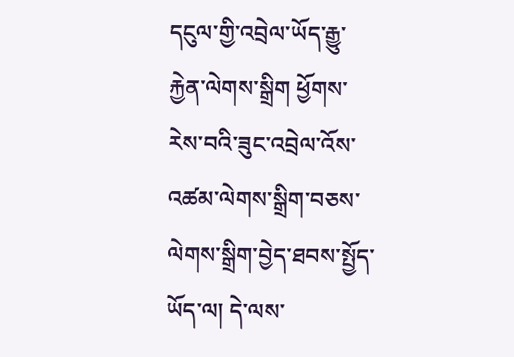དངུལ་གྱི་འབྲེལ་ཡོད་རྒྱུ་རྐྱེན་ལེགས་སྒྲིག ཕྱོགས་རེས་བའི་ཟུང་འབྲེལ་འོས་འཚམ་ལེགས་སྒྲིག་བཅས་ལེགས་སྒྲིག་བྱེད་ཐབས་སྤྱོད་ཡོད་ལ། དེ་ལས་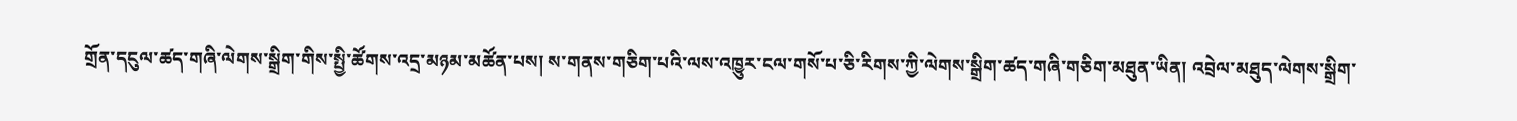གྲོན་དངུལ་ཚད་གཞི་ལེགས་སྒྲིག་གིས་སྤྱི་ཚོགས་འདྲ་མཉམ་མཚོན་པས། ས་གནས་གཅིག་པའི་ལས་འཁྱུར་ངལ་གསོ་པ་ཅི་རིགས་ཀྱི་ལེགས་སྒྲིག་ཚད་གཞི་གཅིག་མཐུན་ཡིན། འབྲེལ་མཐུད་ལེགས་སྒྲིག་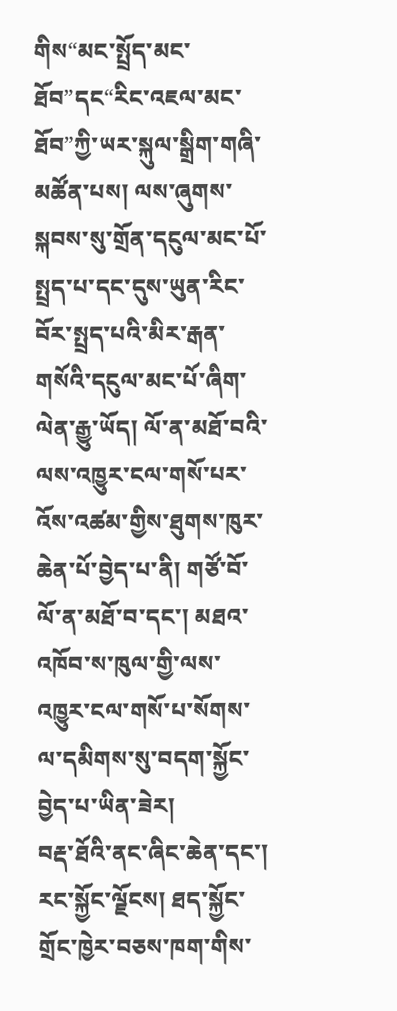གིས“མང་སྤྲོད་མང་ཐོབ”དང“རིང་འཇལ་མང་ཐོབ”ཀྱི་ཡར་སྐུལ་སྒྲིག་གཞི་མཚོན་པས། ལས་ཞུགས་སྐབས་སུ་གྲོན་དངུལ་མང་པོ་སྤྲད་པ་དང་དུས་ཡུན་རིང་བོར་སྤྲད་པའི་མིར་རྒན་གསོའི་དངུལ་མང་པོ་ཞིག་ལེན་རྒྱུ་ཡོད། ལོ་ན་མཐོ་བའི་ལས་འཁྱུར་ངལ་གསོ་པར་འོས་འཚམ་གྱིས་ཐུགས་ཁུར་ཆེན་པོ་བྱེད་པ་ནི། གཙོ་བོ་ལོ་ན་མཐོ་བ་དང་། མཐའ་འཁོབ་ས་ཁུལ་གྱི་ལས་འཁྱུར་ངལ་གསོ་པ་སོགས་ལ་དམིགས་སུ་བདག་སྐྱོང་བྱེད་པ་ཡིན་ཟེར།
བརྡ་ཐོའི་ནང་ཞིང་ཆེན་དང་། རང་སྐྱོང་ལྗོངས། ཐད་སྐྱོང་གྲོང་ཁྱེར་བཅས་ཁག་གིས་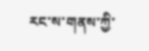རང་ས་གནས་ཀྱི་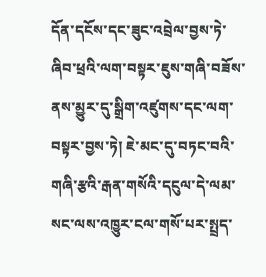དོན་དངོས་དང་ཟུང་འབྲེལ་བྱས་ཏེ་ཞིབ་ཕྲའི་ལག་བསྟར་ཇུས་གཞི་བཟོས་ནས་མྱུར་དུ་སྒྲིག་འཛུགས་དང་ལག་བསྟར་བྱས་ཏེ། ཇེ་མང་དུ་བཏང་བའི་གཞི་རྩའི་རྒན་གསོའི་དངུལ་དེ་ལམ་སང་ལས་འཁྱུར་ངལ་གསོ་པར་སྤྲད་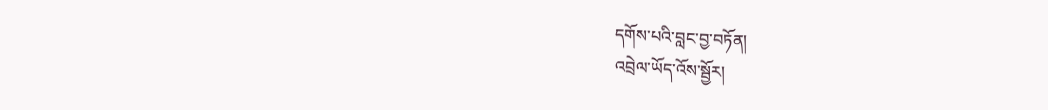དགོས་པའི་བླང་བྱ་བཏོན།
འབྲེལ་ཡོད་འོས་སྦྱོར།